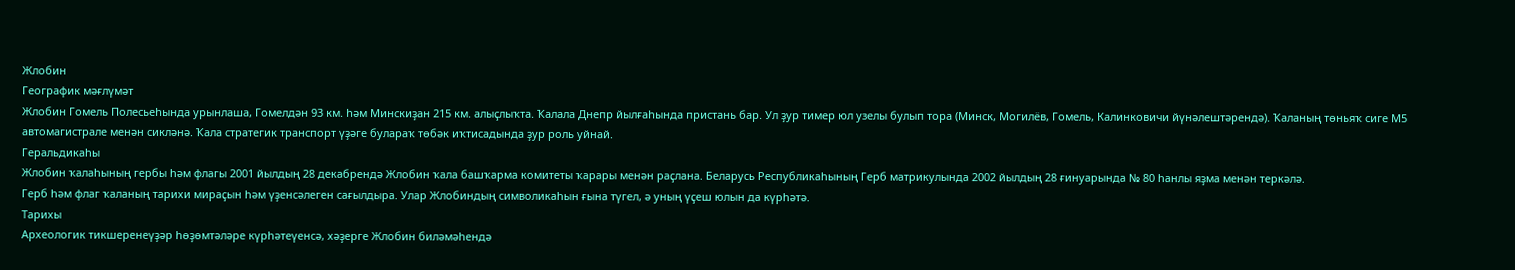Жлобин
Географик мәғлүмәт
Жлобин Гомель Полесьеһында урынлаша, Гомелдән 93 км. һәм Минскиҙан 215 км. алыҫлыҡта. Ҡалала Днепр йылғаһында пристань бар. Ул ҙур тимер юл узелы булып тора (Минск, Могилёв, Гомель, Калинковичи йүнәлештәрендә). Ҡаланың төньяҡ сиге М5 автомагистрале менән сикләнә. Ҡала стратегик транспорт үҙәге булараҡ төбәк иҡтисадында ҙур роль уйнай.
Геральдикаһы
Жлобин ҡалаһының гербы һәм флагы 2001 йылдың 28 декабрендә Жлобин ҡала башҡарма комитеты ҡарары менән раҫлана. Беларусь Республикаһының Герб матрикулында 2002 йылдың 28 ғинуарында № 80 һанлы яҙма менән теркәлә.
Герб һәм флаг ҡаланың тарихи мираҫын һәм үҙенсәлеген сағылдыра. Улар Жлобиндың символикаһын ғына түгел, ә уның үҫеш юлын да күрһәтә.
Тарихы
Археологик тикшеренеүҙәр һөҙөмтәләре күрһәтеүенсә, хәҙерге Жлобин биләмәһендә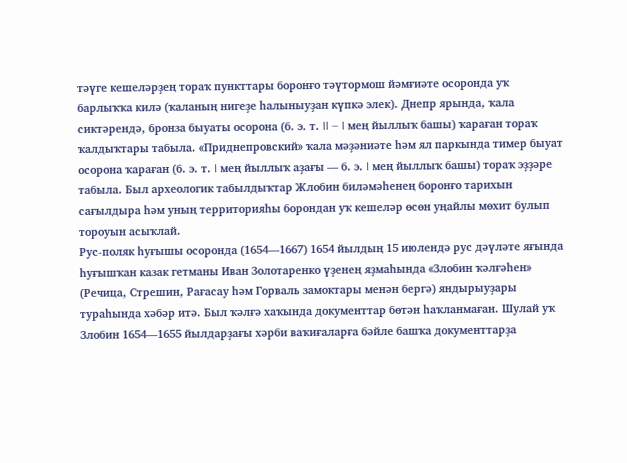тәүге кешеләрҙең тораҡ пункттары боронғо тәүтормош йәмғиәте осоронда уҡ барлыҡҡа килә (ҡаланың нигеҙе һалыныуҙан күпкә элек). Днепр ярында, ҡала сиктәрендә, бронза быуаты осорона (б. э. т. II — I мең йыллыҡ башы) ҡараған тораҡ ҡалдыҡтары табыла. «Приднепровский» ҡала мәҙәниәте һәм ял паркында тимер быуат осорона ҡараған (б. э. т. I мең йыллыҡ аҙағы — б. э. I мең йыллыҡ башы) тораҡ эҙҙәре табыла. Был археологик табылдыҡтар Жлобин биләмәһенең боронғо тарихын сағылдыра һәм уның территорияһы борондан уҡ кешеләр өсөн уңайлы мөхит булып тороуын асыҡлай.
Рус-поляк һуғышы осоронда (1654—1667) 1654 йылдың 15 июлендә рус дәүләте яғында һуғышҡан казак гетманы Иван Золотаренко үҙенең яҙмаһында «Злобин ҡәлғәһен» (Речица, Стрешин, Рағасау һәм Горваль замоктары менән бергә) яндырыуҙары тураһында хәбәр итә. Был ҡәлғә хаҡында документтар бөтән һаҡланмаған. Шулай уҡ Злобин 1654—1655 йылдарҙағы хәрби ваҡиғаларға бәйле башҡа документтарҙа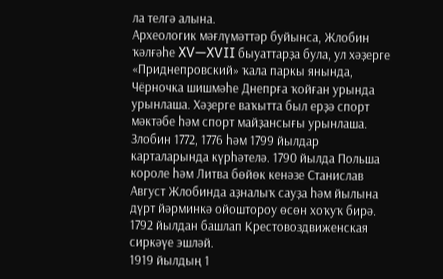ла телгә алына.
Археологик мәғлүмәттәр буйынса, Жлобин ҡәлғәһе XV—XVII быуаттарҙа була, ул хәҙерге «Приднепровский» ҡала паркы янында, Чёрночка шишмәһе Днепрға ҡойған урында урынлаша. Хәҙерге ваҡытта был ерҙә спорт мәктәбе һәм спорт майҙансығы урынлаша.
Злобин 1772, 1776 һәм 1799 йылдар карталарында күрһәтелә. 1790 йылда Польша короле һәм Литва бөйөк кенәзе Станислав Август Жлобинда аҙналыҡ сауҙа һәм йылына дүрт йәрминкә ойоштороу өсөн хоҡуҡ бирә. 1792 йылдан башлап Крестовоздвиженская сиркәүе эшләй.
1919 йылдың 1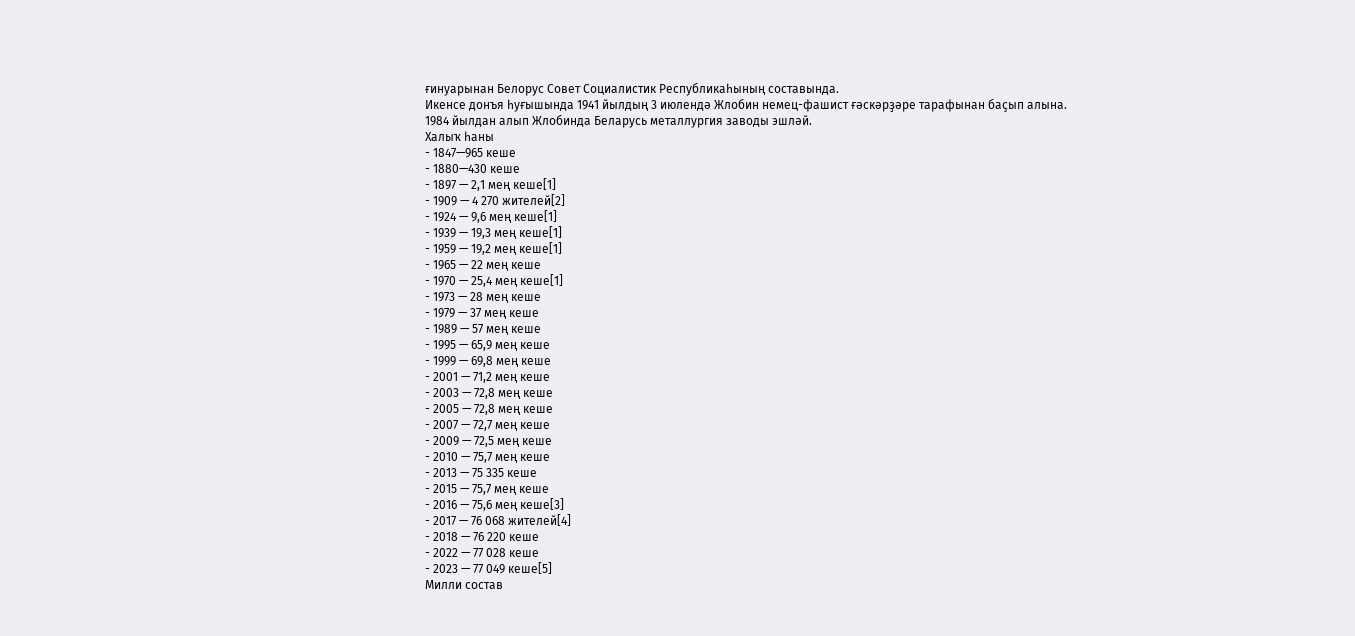ғинуарынан Белорус Совет Социалистик Республикаһының составында.
Икенсе донъя һуғышында 1941 йылдың 3 июлендә Жлобин немец-фашист ғәскәрҙәре тарафынан баҫып алына.
1984 йылдан алып Жлобинда Беларусь металлургия заводы эшләй.
Халыҡ һаны
- 1847—965 кеше
- 1880—430 кеше
- 1897 — 2,1 мең кеше[1]
- 1909 — 4 270 жителей[2]
- 1924 — 9,6 мең кеше[1]
- 1939 — 19,3 мең кеше[1]
- 1959 — 19,2 мең кеше[1]
- 1965 — 22 мең кеше
- 1970 — 25,4 мең кеше[1]
- 1973 — 28 мең кеше
- 1979 — 37 мең кеше
- 1989 — 57 мең кеше
- 1995 — 65,9 мең кеше
- 1999 — 69,8 мең кеше
- 2001 — 71,2 мең кеше
- 2003 — 72,8 мең кеше
- 2005 — 72,8 мең кеше
- 2007 — 72,7 мең кеше
- 2009 — 72,5 мең кеше
- 2010 — 75,7 мең кеше
- 2013 — 75 335 кеше
- 2015 — 75,7 мең кеше
- 2016 — 75,6 мең кеше[3]
- 2017 — 76 068 жителей[4]
- 2018 — 76 220 кеше
- 2022 — 77 028 кеше
- 2023 — 77 049 кеше[5]
Милли состав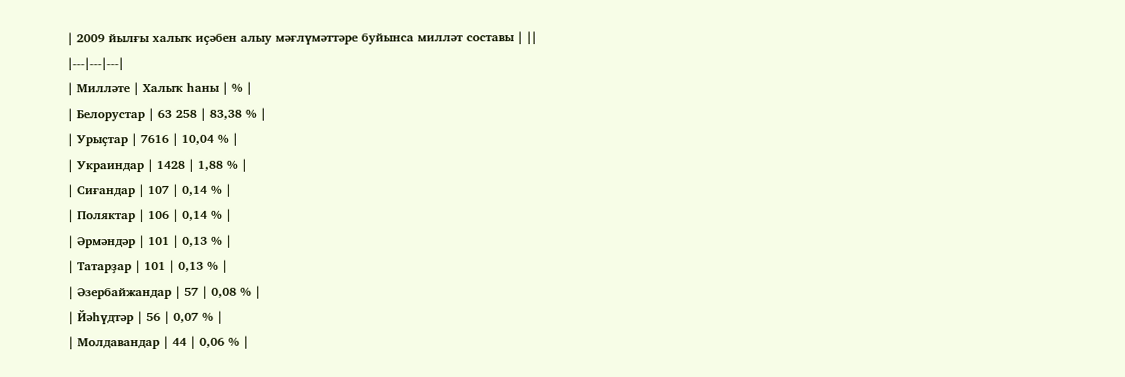| 2009 йылғы халыҡ иҫәбен алыу мәғлүмәттәре буйынса милләт составы | ||
|---|---|---|
| Милләте | Халыҡ һаны | % |
| Белорустар | 63 258 | 83,38 % |
| Урыҫтар | 7616 | 10,04 % |
| Украиндар | 1428 | 1,88 % |
| Сиғандар | 107 | 0,14 % |
| Поляктар | 106 | 0,14 % |
| Әрмәндәр | 101 | 0,13 % |
| Татарҙар | 101 | 0,13 % |
| Әзербайжандар | 57 | 0,08 % |
| Йәһүдтәр | 56 | 0,07 % |
| Молдавандар | 44 | 0,06 % |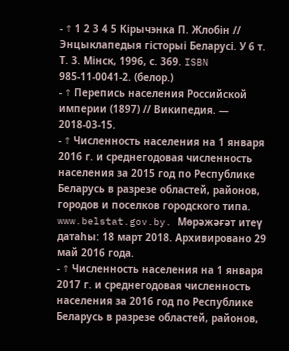- ↑ 1 2 3 4 5 Кірычэнка П. Жлобін // Энцыклапедыя гісторыі Беларусі. У 6 т. Т. 3. Мінск, 1996, с. 369. ISBN 985-11-0041-2. (белор.)
- ↑ Перепись населения Российской империи (1897) // Википедия. — 2018-03-15.
- ↑ Численность населения на 1 января 2016 г. и среднегодовая численность населения за 2015 год по Республике Беларусь в разрезе областей, районов, городов и поселков городского типа. www.belstat.gov.by. Мөрәжәғәт итеү датаһы: 18 март 2018. Архивировано 29 май 2016 года.
- ↑ Численность населения на 1 января 2017 г. и среднегодовая численность населения за 2016 год по Республике Беларусь в разрезе областей, районов,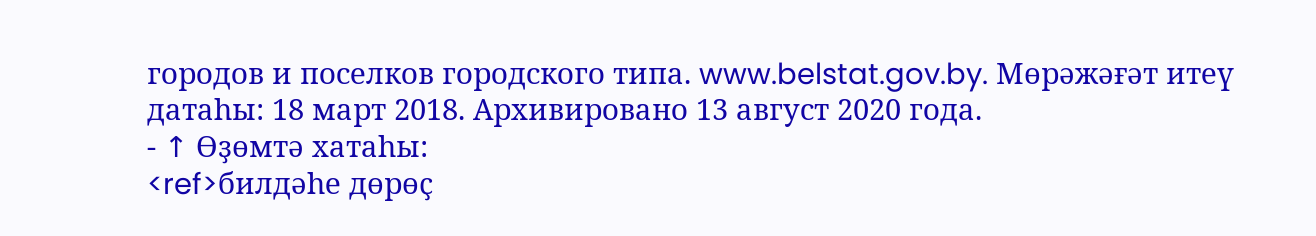городов и поселков городского типа. www.belstat.gov.by. Мөрәжәғәт итеү датаһы: 18 март 2018. Архивировано 13 август 2020 года.
- ↑ Өҙөмтә хатаһы:
<ref>билдәһе дөрөҫ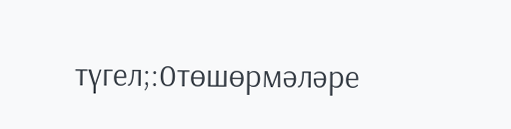түгел;:0төшөрмәләре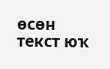өсөн текст юҡ